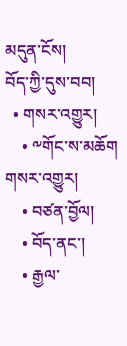མདུན་ངོས།
བོད་ཀྱི་དུས་བབ།
  • གསར་འགྱུར།
    • ༸གོང་ས་མཆོག གསར་འགྱུར།
    • བཙན་བྱོལ།
    • བོད་ནང་།
    • རྒྱལ་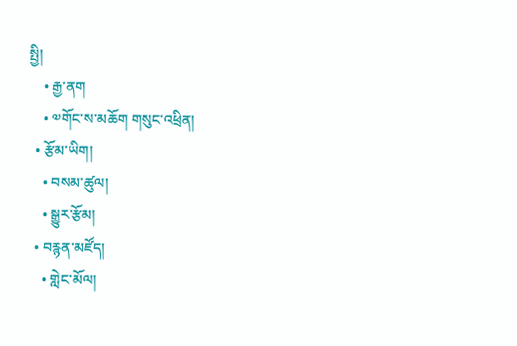སྤྱི།
    • རྒྱ་ནག
    • ༧གོང་ས་མཆོག གསུང་འཕྲིན།
  • རྩོམ་ཡིག།
    • བསམ་ཚུལ།
    • སྒྱུར་རྩོམ།
  • བརྙན་མཛོད།
    • གླེང་མོལ།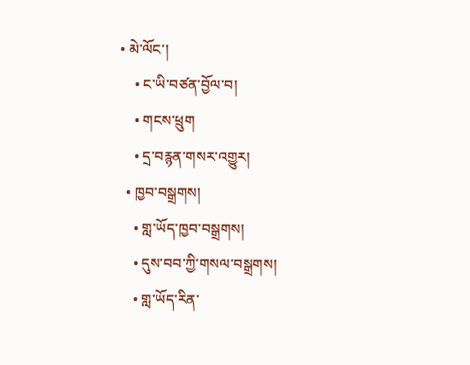• མེ་ལོང་།
    • ང་ཡི་བཙན་བྱོལ་བ།
    • གངས་ཕྲུག
    • དྲ་བརྙན་གསར་འགྱུར།
  • ཁྱབ་བསྒྲགས།
    • གླ་ཡོད་ཁྱབ་བསྒྲགས།
    • དུས་བབ་ཀྱི་གསལ་བསྒྲགས།
    • གླ་ཡོད་རིན་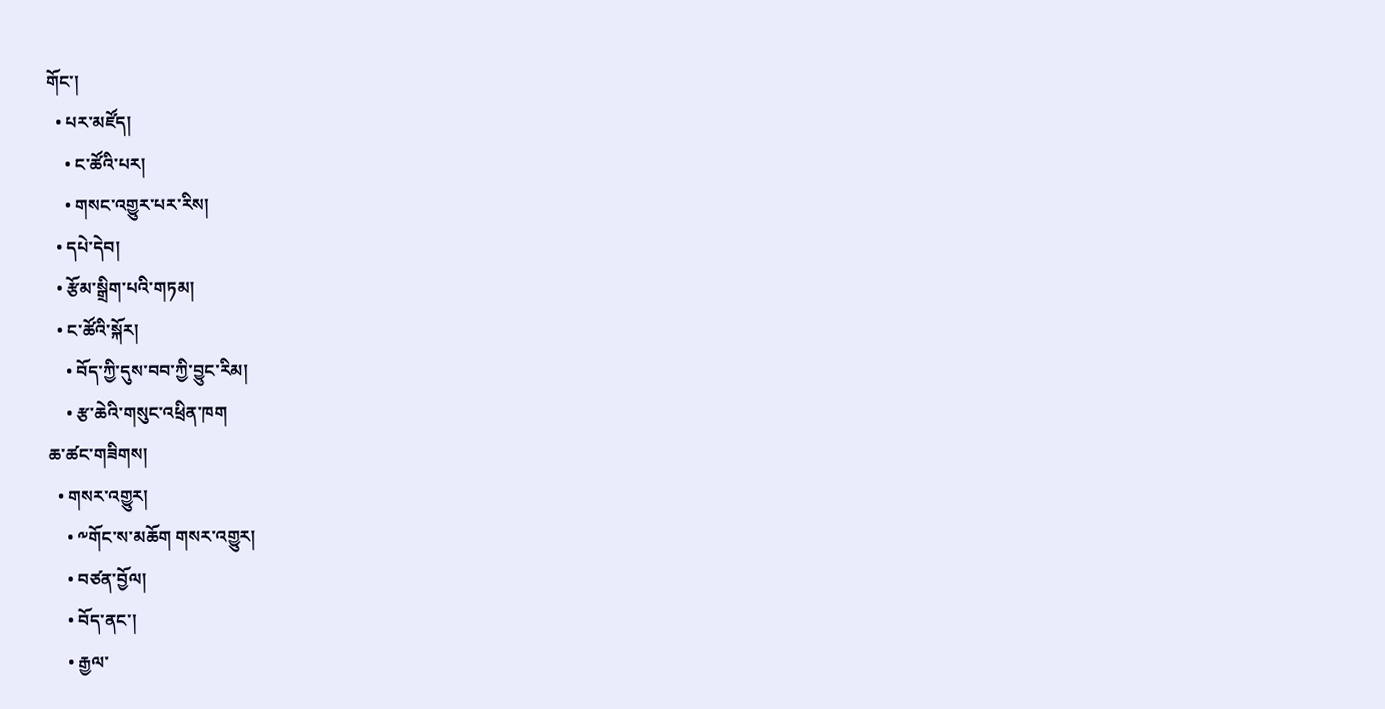གོང་།
  • པར་མཛོད།
    • ང་ཚོའི་པར།
    • གསང་འགྱུར་པར་རིས།
  • དཔེ་དེབ།
  • རྩོམ་སྒྲིག་པའི་གཏམ།
  • ང་ཚོའི་སྐོར།
    • བོད་ཀྱི་དུས་བབ་ཀྱི་བྱུང་རིམ།
    • རྩ་ཆེའི་གསུང་འཕྲིན་ཁག
ཆ་ཚང་གཟིགས།
  • གསར་འགྱུར།
    • ༸གོང་ས་མཆོག གསར་འགྱུར།
    • བཙན་བྱོལ།
    • བོད་ནང་།
    • རྒྱལ་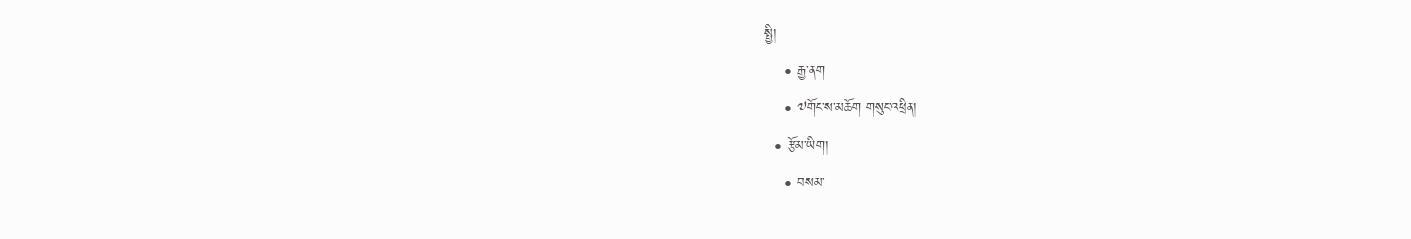སྤྱི།
    • རྒྱ་ནག
    • ༧གོང་ས་མཆོག གསུང་འཕྲིན།
  • རྩོམ་ཡིག།
    • བསམ་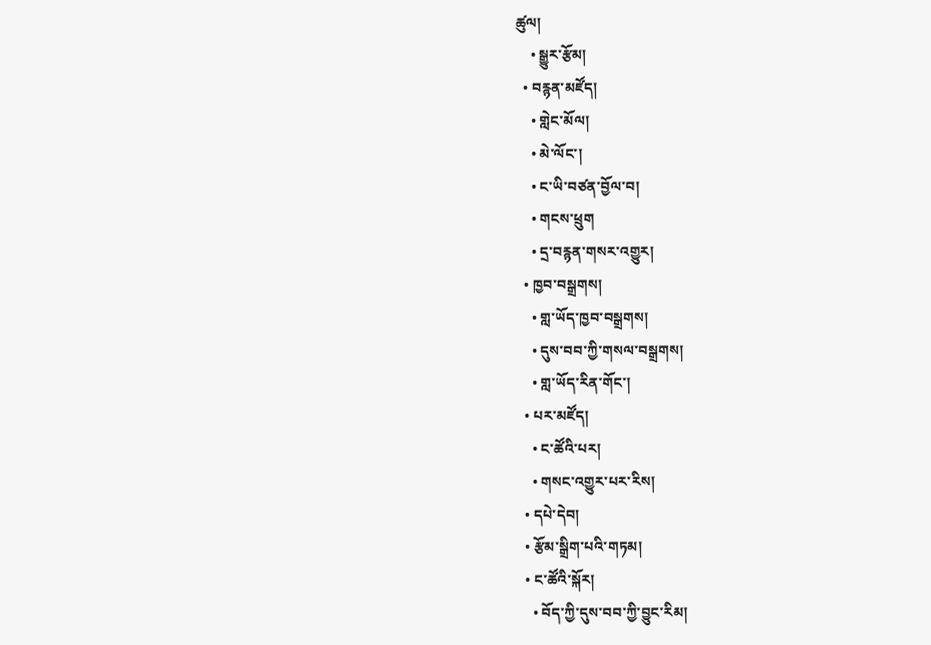ཚུལ།
    • སྒྱུར་རྩོམ།
  • བརྙན་མཛོད།
    • གླེང་མོལ།
    • མེ་ལོང་།
    • ང་ཡི་བཙན་བྱོལ་བ།
    • གངས་ཕྲུག
    • དྲ་བརྙན་གསར་འགྱུར།
  • ཁྱབ་བསྒྲགས།
    • གླ་ཡོད་ཁྱབ་བསྒྲགས།
    • དུས་བབ་ཀྱི་གསལ་བསྒྲགས།
    • གླ་ཡོད་རིན་གོང་།
  • པར་མཛོད།
    • ང་ཚོའི་པར།
    • གསང་འགྱུར་པར་རིས།
  • དཔེ་དེབ།
  • རྩོམ་སྒྲིག་པའི་གཏམ།
  • ང་ཚོའི་སྐོར།
    • བོད་ཀྱི་དུས་བབ་ཀྱི་བྱུང་རིམ།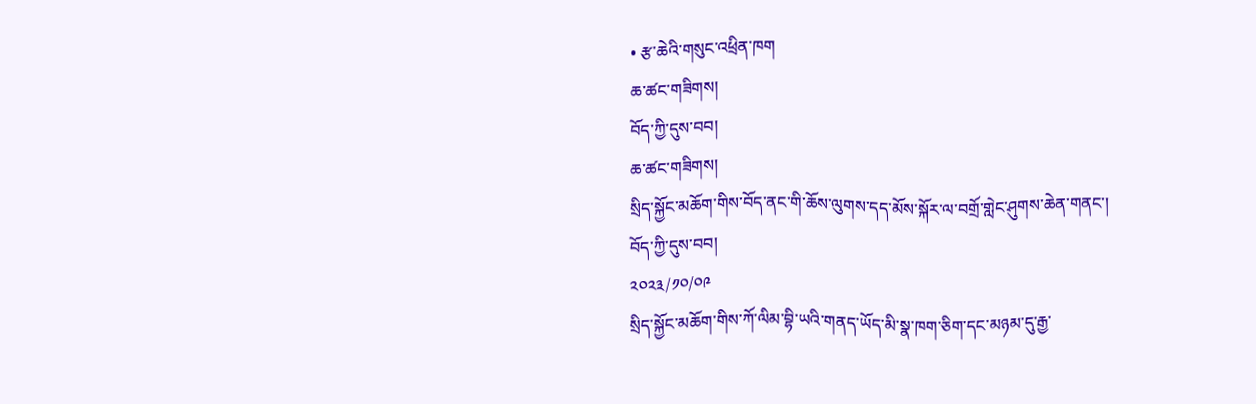• རྩ་ཆེའི་གསུང་འཕྲིན་ཁག
ཆ་ཚང་གཟིགས།
བོད་ཀྱི་དུས་བབ།
ཆ་ཚང་གཟིགས།
སྲིད་སྐྱོང་མཆོག་གིས་བོད་ནང་གི་ཆོས་ལུགས་དད་མོས་སྐོར་ལ་བགྲོ་གླེང་ཤུགས་ཆེན་གནང་།
བོད་ཀྱི་དུས་བབ།
༢༠༢༣/༡༠/༠༩
སྲིད་སྐྱོང་མཆོག་གིས་ཀོ་ལིམ་བྷི་ཡའི་གནད་ཡོད་མི་སྣ་ཁག་ཅིག་དང་མཉམ་དུ་རྒྱ་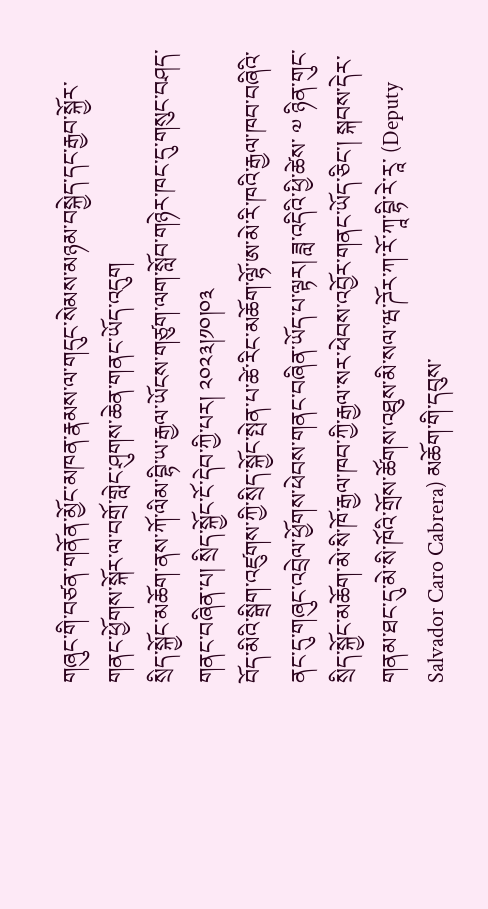གཞུང་གི་བཙན་གནོན་མྱོང་མཁན་རྣམས་ལ་གདུང་སེམས་མཉམ་བསྐྱེད་དང་རྒྱབ་སྐྱོར་གནང་ཕྱོགས་སྐོར་ལ་བགྲོ་གླེང་ཤུགས་ཆེན་གནང་ཡོད་འདུག
སྲིད་སྐྱོང་མཆོག་ནས་ཀོ་ལིམ་བྷི་ཡ་རྒྱལ་ཡོངས་གཙུག་ལག་སློབ་གཉེར་ཁང་དུ་གསུང་བཤད་གནང་བཞིན་པ། སྲིད་སྐྱོང་ངོ་དེབ་ཀྱི་པར། ༢༠༢༣།༡༠།༠༣
བོད་མིའི་སྒྲིག་འཛུགས་ཀྱི་སྲིད་སྐྱོང་སྤེན་པ་ཚེ་རིང་མཆོག་ལྷོ་ཨ་མེ་རི་ཁའི་རྒྱལ་ཁབ་བཞིའི་ནང་དུ་གཞུང་འབྲེལ་ཕྱོགས་ཕེབས་གནང་བཞིན་ཡོད་པ་ལྟར། ཟླ་འདིའི་ཕྱི་ཚེས་ ༧ ཉིན་གུང་སྲིད་སྐྱོང་མཆོག་མེ་སི་ཁོ་རྒྱལ་ཁབ་ཀྱི་རྒྱལ་སར་ཕེབས་འབྱོར་གནང་ཡོད་ཅིང་། སྐབས་དེར་གནམ་ཐང་དུ་མེ་སི་ཁོའི་གྲོས་ཚོགས་འཐུས་མི་སལ་ཝ་ཌོར་ཀ་རོ་ཀཱ་བྷི་རེ་རཱ་ (Deputy Salvador Caro Cabrera) མཆོག་གི་དབུས་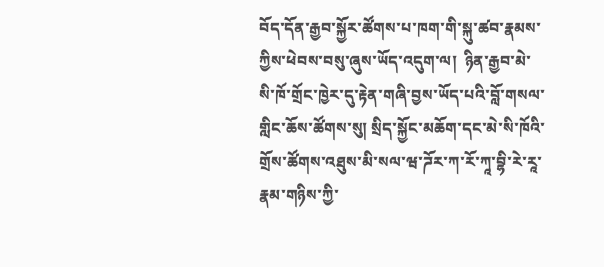བོད་དོན་རྒྱབ་སྐྱོར་ཚོགས་པ་ཁག་གི་སྐུ་ཚབ་རྣམས་ཀྱིས་ཕེབས་བསུ་ཞུས་ཡོད་འདུག་ལ།  ཉིན་རྒྱབ་མེ་སི་ཁོ་གྲོང་ཁྱེར་དུ་རྟེན་གཞི་བྱས་ཡོད་པའི་བློ་གསལ་གླིང་ཆོས་ཚོགས་སུ། སྲིད་སྐྱོང་མཆོག་དང་མེ་སི་ཁོའི་གྲོས་ཚོགས་འཐུས་མི་སལ་ཝ་ཌོར་ཀ་རོ་ཀཱ་བྷི་རེ་རཱ་རྣམ་གཉིས་ཀྱི་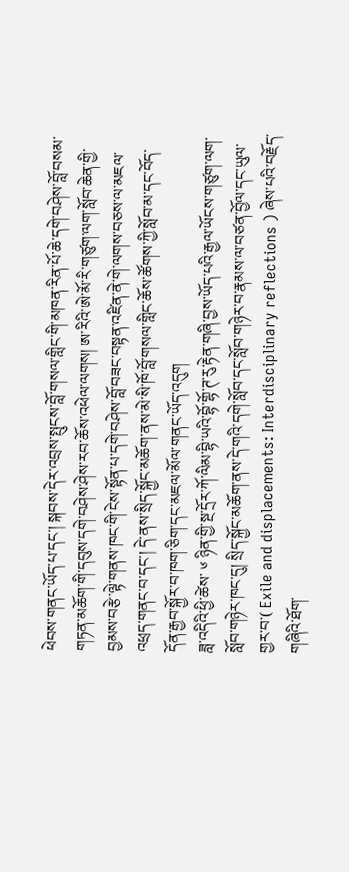ཕེབས་གནང་ཡོད་པ་དང་། སྐབས་དེར་འབྲས་སྤུངས་བློ་གསལ་གླིང་གི་མཁན་རིན་པོ་ཆེ་དགེ་བཤེས་བློ་བསམ་གཏན་མཆོག་གི་དབུས་དགེ་བཤེས་ཤེས་རབ་ཆོས་འཕེལ་ལགས། ཨ་རིའི་ཨེ་མོ་རི་གཙུག་ལག་སློབ་ཆེན་གྱི་བྱམས་བརྩེ་ལྟེ་གནས་ཁང་གི་ངེས་སྟོན་པ་དགེ་བཤེས་བློ་བཟང་བསྟན་འཛིན་ནེ་གེ་ལགས་བཅས་ལ་མཇལ་འཕྲད་གནང་བ་དང་། དེ་ནས་སྲིད་སྐྱོང་མཆོག་ནས་མེ་སི་ཁོ་བློ་གསལ་གླིང་ཆོས་ཚོགས་ཀྱི་སློབ་མ་དང་བོད་དོན་རྒྱབ་སྐྱོར་བ་ཁག་ཅིག་དང་མཇལ་མོལ་གནང་ཡོད་འདུག
ཟླ་འདིའི་ཕྱི་ཚེས་ ༦ ཉིན་གྱི་སྔ་དྲོར་ཀོ་ལིམ་བྷི་ཡའི་བྷོ་གྷོ་ཊ་རུ་རྟེན་གཞི་བྱས་ཡོད་པའི་རྒྱལ་ཡོངས་གཙུག་ལག་སློབ་གཉེར་ཁང་དུ། སྲིད་སྐྱོང་མཆོག་ནས་དེ་གའི་དགེ་སློབ་དང་སློབ་གཉེར་བ་རྣམས་ལ་བཙན་བྱོལ་དང་ཡུལ་གྱར་བ་( Exile and displacements: Interdisciplinary reflections ) ཞེས་པའི་བརྗོད་གཞིའི་ཐོག་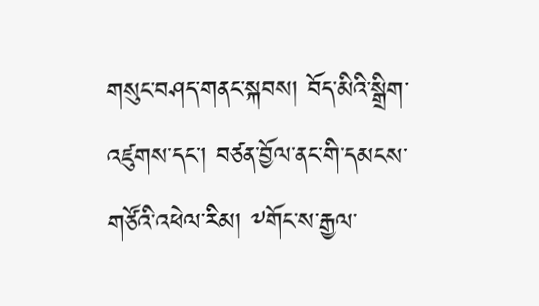གསུང་བཤད་གནང་སྐབས། བོད་མིའི་སྒྲིག་འཛུགས་དང་། བཙན་བྱོལ་ནང་གི་དམངས་གཙོའི་འཕེལ་རིམ། ༸གོང་ས་རྒྱལ་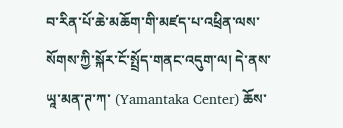བ་རིན་པོ་ཆེ་མཆོག་གི་མཛད་པ་འཕྲིན་ལས་སོགས་ཀྱི་སྐོར་ངོ་སྤྲོད་གནང་འདུག་ལ། དེ་ནས་ཡཱ་མན་ཊ་ཀ་ (Yamantaka Center) ཆོས་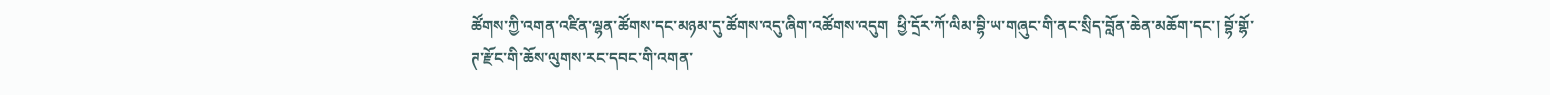ཚོགས་ཀྱི་འགན་འཛིན་ལྷན་ཚོགས་དང་མཉམ་དུ་ཚོགས་འདུ་ཞིག་འཚོགས་འདུག  ཕྱི་དྲོར་ཀོ་ལིམ་བྷི་ཡ་གཞུང་གི་ནང་སྲིད་བློན་ཆེན་མཆོག་དང་། བྷོ་གྷོ་ཊ་རྫོང་གི་ཆོས་ལུགས་རང་དབང་གི་འགན་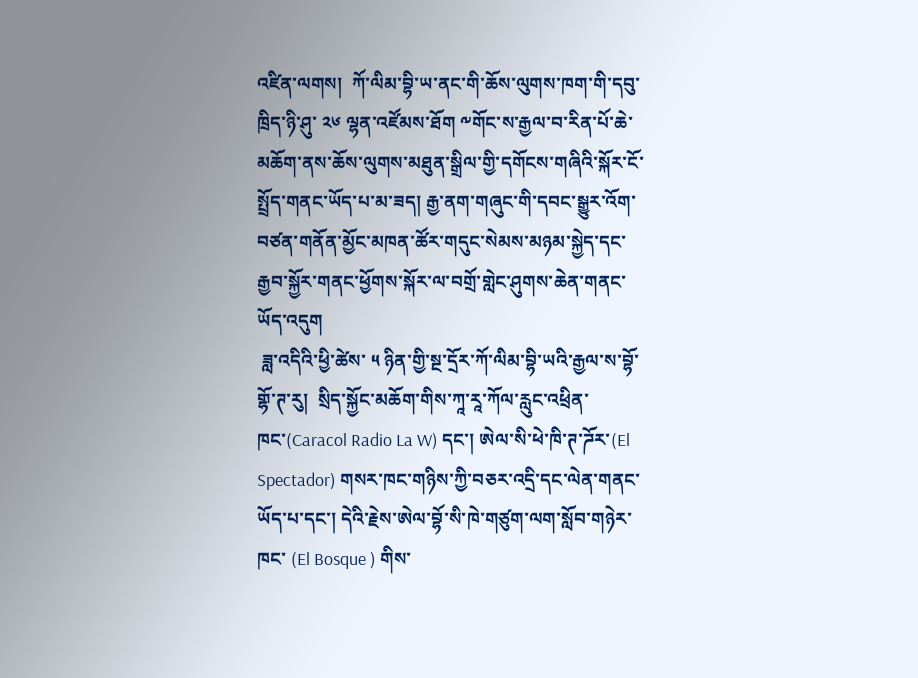འཛིན་ལགས།  ཀོ་ལིམ་བྷི་ཡ་ནང་གི་ཆོས་ལུགས་ཁག་གི་དབུ་ཁྲིད་ཉི་ཤུ་ ༢༦ ལྷན་འཛོམས་ཐོག ༸གོང་ས་རྒྱལ་བ་རིན་པོ་ཆེ་མཆོག་ནས་ཆོས་ལུགས་མཐུན་སྒྲིལ་གྱི་དགོངས་གཞིའི་སྐོར་ངོ་སྤྲོད་གནང་ཡོད་པ་མ་ཟད། རྒྱ་ནག་གཞུང་གི་དབང་སྒྱུར་འོག་བཙན་གནོན་མྱོང་མཁན་ཚོར་གདུང་སེམས་མཉམ་སྐྱེད་དང་རྒྱབ་སྐྱོར་གནང་ཕྱོགས་སྐོར་ལ་བགྲོ་གླེང་ཤུགས་ཆེན་གནང་ཡོད་འདུག
 ཟླ་འདིའི་ཕྱི་ཚེས་ ༥ ཉིན་གྱི་སྔ་དྲོར་ཀོ་ལིམ་བྷི་ཡའི་རྒྱལ་ས་བྷོ་གྷོ་ཊ་རུ།  སྲིད་སྐྱོང་མཆོག་གིས་ཀཱ་རཱ་ཀོལ་རླུང་འཕྲིན་ཁང་(Caracol Radio La W) དང་། ཨེལ་སི་ཕེ་ཁི་ཊ་ཌོར་(El Spectador) གསར་ཁང་གཉིས་ཀྱི་བཅར་འདྲི་དང་ལེན་གནང་ཡོད་པ་དང་། དེའི་རྗེས་ཨེལ་བྷོ་སི་ཁེ་གཙུག་ལག་སློབ་གཉེར་ཁང་ (El Bosque ) གིས་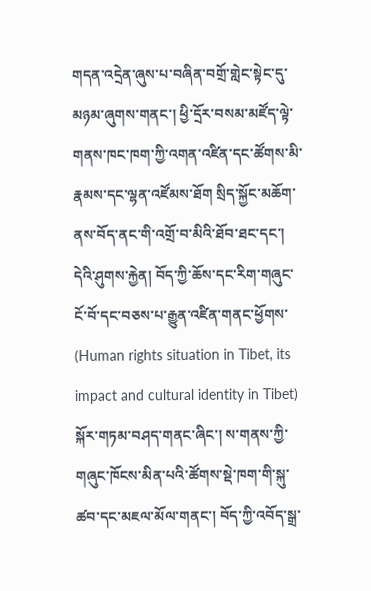གདན་འདྲེན་ཞུས་པ་བཞིན་བགྲོ་གླེང་སྟེང་དུ་མཉམ་ཞུགས་གནང་། ཕྱི་དྲོར་བསམ་མཛོད་ལྟེ་གནས་ཁང་ཁག་ཀྱི་འགན་འཛིན་དང་ཚོགས་མི་རྣམས་དང་ལྷན་འཛོམས་ཐོག སྲིད་སྐྱོང་མཆོག་ནས་བོད་ནང་གི་འགྲོ་བ་མིའི་ཐོབ་ཐང་དང་། དེའི་ཤུགས་རྐྱེན། བོད་ཀྱི་ཆོས་དང་རིག་གཞུང་ངོ་བོ་དང་བཅས་པ་རྒྱུན་འཛིན་གནང་ཕྱོགས་ (Human rights situation in Tibet, its impact and cultural identity in Tibet) སྐོར་གཏམ་བཤད་གནང་ཞིང་། ས་གནས་ཀྱི་གཞུང་ཁོངས་མིན་པའི་ཚོགས་སྡེ་ཁག་གི་སྐུ་ཚབ་དང་མཇལ་མོལ་གནང་། བོད་ཀྱི་འབོད་སྒྲ་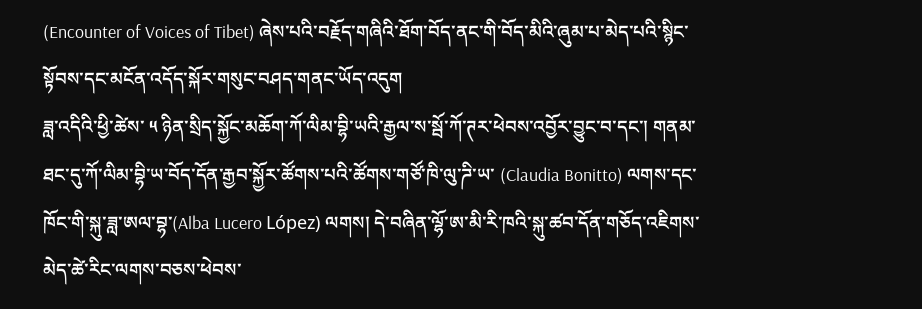(Encounter of Voices of Tibet) ཞེས་པའི་བརྗོད་གཞིའི་ཐོག་བོད་ནང་གི་བོད་མིའི་ཞུམ་པ་མེད་པའི་སྙིང་སྟོབས་དང་མངོན་འདོད་སྐོར་གསུང་བཤད་གནང་ཡོད་འདུག
ཟླ་འདིའི་ཕྱི་ཚེས་ ༥ ཉིན་སྲིད་སྐྱོང་མཆོག་ཀོ་ལིམ་བྷི་ཡའི་རྒྱལ་ས་སྦོ་ཀོ་ཊར་ཕེབས་འབྱོར་བྱུང་བ་དང་། གནམ་ཐང་དུ་ཀོ་ལིམ་བྷི་ཡ་བོད་དོན་རྒྱབ་སྐྱོར་ཚོགས་པའི་ཚོགས་གཙོ་ཁི་ལུ་ཌི་ཡ་ (Claudia Bonitto) ལགས་དང་ཁོང་གི་སྐུ་ཟླ་ཨལ་བྷ་(Alba Lucero López) ལགས། དེ་བཞིན་ལྷོ་ཨ་མི་རི་ཁའི་སྐུ་ཚབ་དོན་གཅོད་འཇིགས་མེད་ཚེ་རིང་ལགས་བཅས་ཕེབས་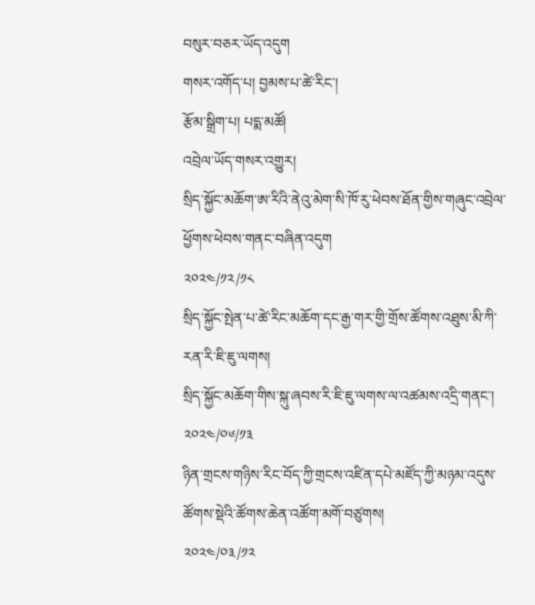བསུར་བཅར་ཡོད་འདུག
གསར་འགོད་པ། བྱམས་པ་ཚེ་རིང་།
རྩོམ་སྒྲིག་པ། པདྨ་མཚོ།
འབྲེལ་ཡོད་གསར་འགྱུར།
སྲིད་སྐྱོང་མཆོག་ཨ་རིའི་ནེའུ་མེག་སི་ཁོ་རུ་ཕེབས་ཐོན་གྱིས་གཞུང་འབྲེལ་ཕྱོགས་ཕེབས་གནང་བཞིན་འདུག
༢༠༢༤/༡༢/༡༨
སྲིད་སྐྱོང་སྤེན་པ་ཚེ་རིང་མཆོག་དང་རྒྱ་གར་གྱི་གྲོས་ཚོགས་འཐུས་མི་ཀི་རན་རི་ཇི་ཇུ་ལགས།
སྲིད་སྐྱོང་མཆོག་གིས་སྐུ་ཞབས་རི་ཇི་ཇུ་ལགས་ལ་འཚམས་འདྲི་གནང་།
༢༠༢༤/༠༦/༡༣
ཉིན་གྲངས་གཉིས་རིང་བོད་ཀྱི་གྲངས་འཛིན་དཔེ་མཛོད་ཀྱི་མཉམ་འདུས་ཚོགས་སྡེའི་ཚོགས་ཆེན་འཚོག་མགོ་བཙུགས།
༢༠༢༤/༠༣/༡༢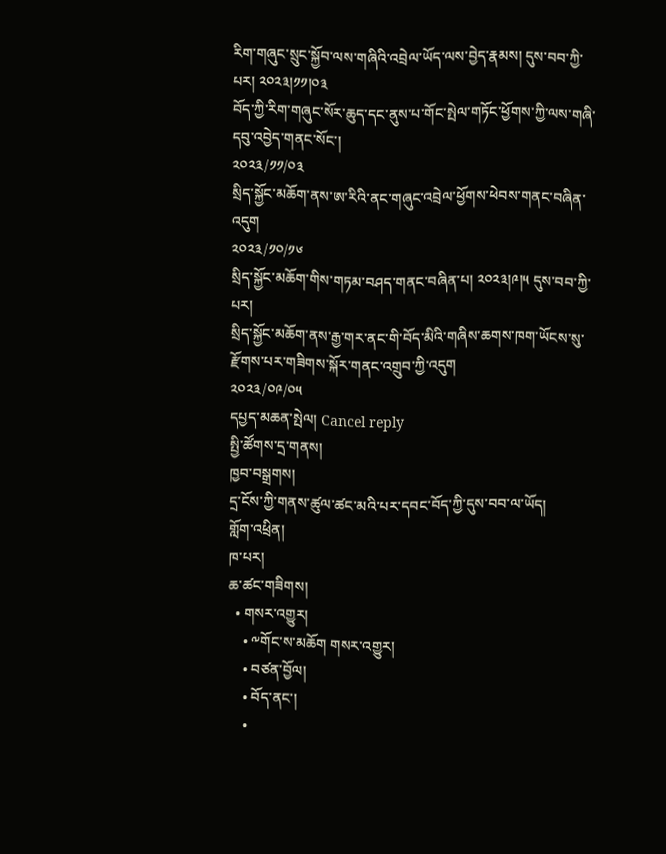རིག་གཞུང་སྲུང་སྐྱོབ་ལས་གཞིའི་འབྲེལ་ཡོད་ལས་བྱེད་རྣམས། དུས་བབ་ཀྱི་པར། ༢༠༢༣།༡༡།༠༣
བོད་ཀྱི་རིག་གཞུང་སོར་ཆུད་དང་ནུས་པ་གོང་སྤེལ་གཏོང་ཕྱོགས་ཀྱི་ལས་གཞི་དབུ་འབྱེད་གནང་སོང་།
༢༠༢༣/༡༡/༠༣
སྲིད་སྐྱོང་མཆོག་ནས་ཨ་རིའི་ནང་གཞུང་འབྲེལ་ཕྱོགས་ཕེབས་གནང་བཞིན་འདུག
༢༠༢༣/༡༠/༡༦
སྲིད་སྐྱོང་མཆོག་གིས་གཏམ་བཤད་གནང་བཞིན་པ། ༢༠༢༣།༩།༥ དུས་བབ་ཀྱི་པར།
སྲིད་སྐྱོང་མཆོག་ནས་རྒྱ་གར་ནང་གི་བོད་མིའི་གཞིས་ཆགས་ཁག་ཡོངས་སུ་རྫོགས་པར་གཟིགས་སྐོར་གནང་འགྲུབ་ཀྱི་འདུག
༢༠༢༣/༠༩/༠༥
དཔྱད་མཆན་སྤེལ། Cancel reply
སྤྱི་ཚོགས་དྲ་གནས།
ཁྱབ་བསྒྲགས།
དྲ་ངོས་ཀྱི་གནས་ཚུལ་ཚང་མའི་པར་དབང་བོད་ཀྱི་དུས་བབ་ལ་ཡོད།
གློག་འཕྲིན།
ཁ་པར།
ཆ་ཚང་གཟིགས།
  • གསར་འགྱུར།
    • ༸གོང་ས་མཆོག གསར་འགྱུར།
    • བཙན་བྱོལ།
    • བོད་ནང་།
    •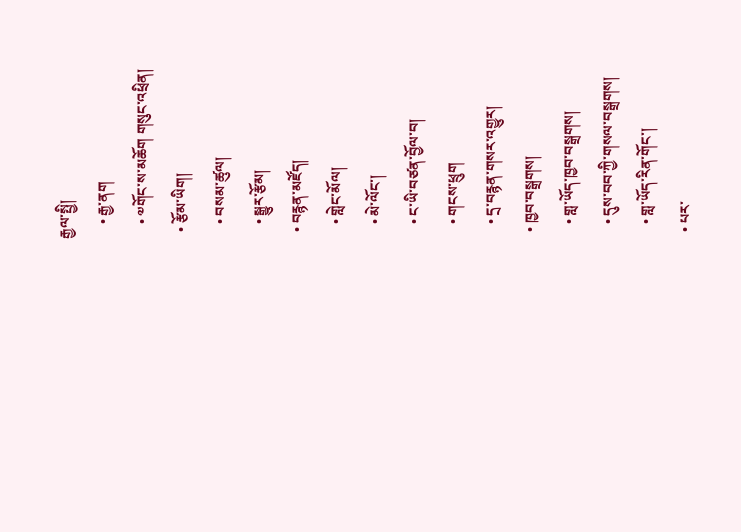རྒྱལ་སྤྱི།
    • རྒྱ་ནག
    • ༧གོང་ས་མཆོག གསུང་འཕྲིན།
  • རྩོམ་ཡིག།
    • བསམ་ཚུལ།
    • སྒྱུར་རྩོམ།
  • བརྙན་མཛོད།
    • གླེང་མོལ།
    • མེ་ལོང་།
    • ང་ཡི་བཙན་བྱོལ་བ།
    • གངས་ཕྲུག
    • དྲ་བརྙན་གསར་འགྱུར།
  • ཁྱབ་བསྒྲགས།
    • གླ་ཡོད་ཁྱབ་བསྒྲགས།
    • དུས་བབ་ཀྱི་གསལ་བསྒྲགས།
    • གླ་ཡོད་རིན་གོང་།
  • པར་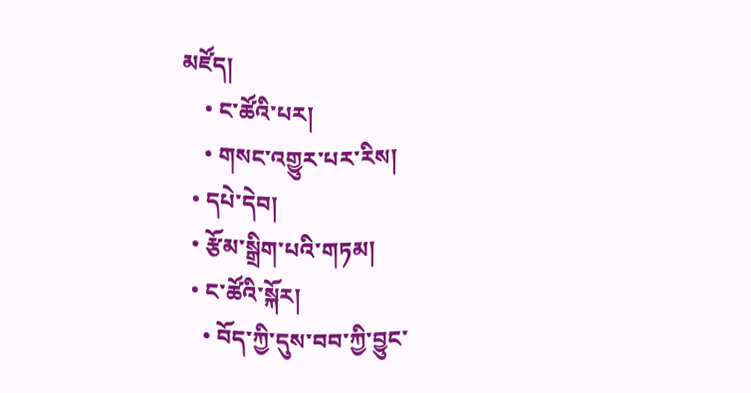མཛོད།
    • ང་ཚོའི་པར།
    • གསང་འགྱུར་པར་རིས།
  • དཔེ་དེབ།
  • རྩོམ་སྒྲིག་པའི་གཏམ།
  • ང་ཚོའི་སྐོར།
    • བོད་ཀྱི་དུས་བབ་ཀྱི་བྱུང་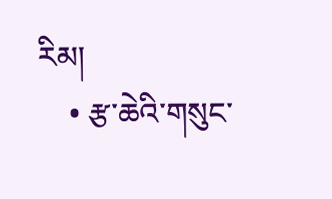རིམ།
    • རྩ་ཆེའི་གསུང་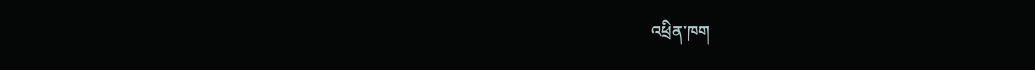འཕྲིན་ཁག